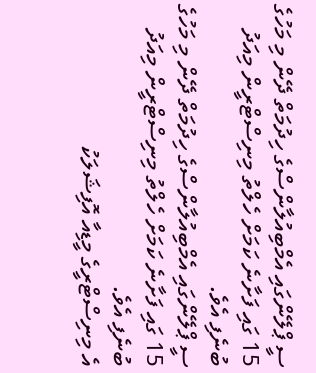ސީ ޕްލޭންގައި އެމްބިއުލާންސްގެ ހިދުމަތް ދޭން މި މަހުގެ 15 ގައި ފަށާނެ ކަމަށް ހެލްތު މިނިސްޓްރީން މިއަދު ބުނެފި އެވެ.
ސީ ޕްލޭންގައި އެމްބިއުލާންސްގެ ހިދުމަތް ދޭން މި މަހުގެ 15 ގައި ފަށާނެ ކަމަށް ހެލްތު މިނިސްޓްރީން މިއަދު ބުނެފި އެވެ.
އެ މިނިސްޓްރީގެ މީޑިއާ އޮފިޝަލަކު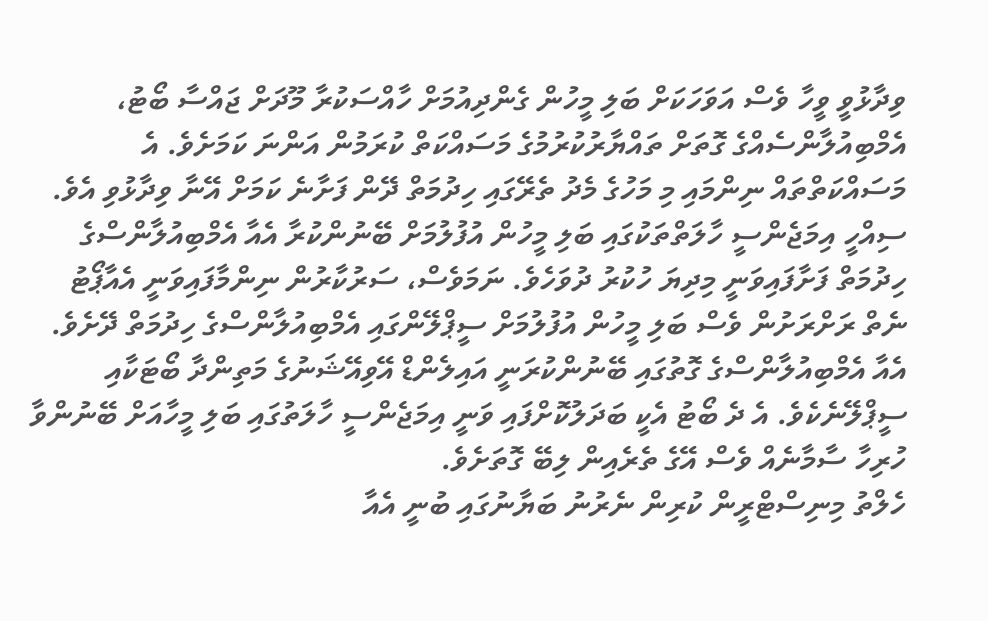ވިދާޅުވީ ވީހާ ވެސް އަވަހަކަށް ބަލި މީހުން ގެންދިއުމަށް ހާއްސަކުރާ މޫދަށް ޖައްސާ ބޯޓު، އެމްބިއުލާންސެއްގެ ގޮތަށް ތައްޔާރުކުރުމުގެ މަސައްކަތް ކުރަމުން އަންނަ ކަމަށެވެ. އެ މަސައްކަތްތައް ނިންމައި މި މަހުގެ މެދު ތެރޭގައި ހިދުމަތް ދޭން ފަށާނެ ކަމަށް އޭނާ ވިދާޅުވި އެވެ.
ސިއްހީ އިމަޖެންސީ ހާލަތްތަކުގައި ބަލި މީހުން އުފުލުމަށް ބޭނުންކުރާ އެއާ އެމްބިއުލާންސްގެ ހިދުމަތް ފަށާފައިވަނީ މިދިޔަ ހުކުރު ދުވަހެވެ. ނަމަވެސް، ސަރުކާރުން ނިންމާފައިވަނީ އެއާޕޯޓު ނެތް ރަށްރަށުން ވެސް ބަލި މީހުން އުފުލުމަށް ސީޕްލޭންގައި އެމްބިއުލާންސްގެ ހިދުމަތް ދޭށެވެ.
އެއާ އެމްބިއުލާންސްގެ ގޮތުގައި ބޭނުންކުރަނީ އައިލެންޑް އޭވިއޭޝަނުގެ މަތިންދާ ބޯޓަކާއި ސީޕްލޭނެކެވެ. އެ ދެ ބޯޓު އެކީ ބަދަލުކޮށްފައި ވަނީ އިމަޖެންސީ ހާލަތުގައި ބަލި މީހާއަށް ބޭނުންވާ ހުރިހާ ސާމާނެއް ވެސް އޭގެ ތެރެއިން ލިބޭ ގޮތަށެވެ.
ހެލްތު މިނިސްޓްރީން ކުރިން ނެރުނު ބަޔާނުގައި ބުނީ އެއާ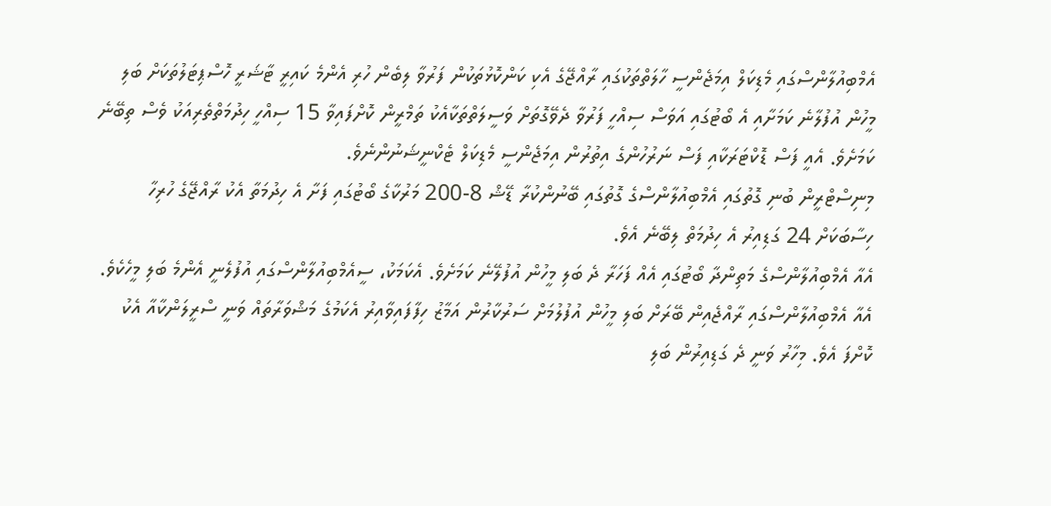އެމްބިއުލާންސްގައި މެޑިކަލް އިމަޖެންސީ ހާލަތްތަކުގައި ރާއްޖޭގެ އެކި ކަންކޮޅުތަކުން ފަރުވާ ލިބެން ހުރި އެންމެ ކައިރީ ޓާޝަރީ ހޮސްޕިޓަލުތަކަށް ބަލި މީހުން އުފުލާނެ ކަމަށާއި އެ ބޯޓުގައި އަވަސް ސިއްހީ ފަރުވާ ދެވޭގޮތަށް ވަސީލަތްތަކާއެކު ތަމްރީން ކޮށްފައިވާ 15 ސިއްހީ ހިދުމަތްތެރިއަކު ވެސް ތިބޭނެ ކަމަށެވެ. އެއީ ފަސް ޑޮކްޓަރަކާއި ފަސް ނަރުހުންގެ އިތުރުން އިމަޖެންސީ މެޑިކަލް ޓެކްނީޝަނުންނެވެ.
މިނިސްޓްރީން ބުނި ގޮތުގައި އެމްބިއުލާންސްގެ ގޮތުގައި ބޭނުންކުރާ ޑޭޝް 8-200 މަރުކާގެ ބޯޓުގައި ފަށާ އެ ހިދުމަތާ އެކު ރާއްޖޭގެ ހުރިހާ ހިސާބަކަށް 24 ގަޑިއިރު އެ ހިދުމަތް ލިބޭނެ އެވެ.
އެއާ އެމްބިއުލާންސްގެ މަތިންދާ ބޯޓުގައި އެއް ފަހަރާ ދެ ބަލި މީހުން އުފުލޭނެ ކަމަށެވެ. އެކަމަކު، ސީއެމްބިއުލާންސްގައި އުފުލެނީ އެންމެ ބަލި މީހެކެވެ.
އެއާ އެމްބިއުލާންސްގައި ރާއްޖެއިން ބޭރަށް ބަލި މީހުން އުފުލުމަށް ސަރުކާރުން އަމާޒު ހިފާފައިވާއިރު އެކަމުގެ މަޝްވަރާތައް ވަނީ ސްރީލަންކާއާ އެކު ކޮށްފަ އެވެ. މިހާރު ވަނީ ދެ ގަޑިއިރުން ބަލި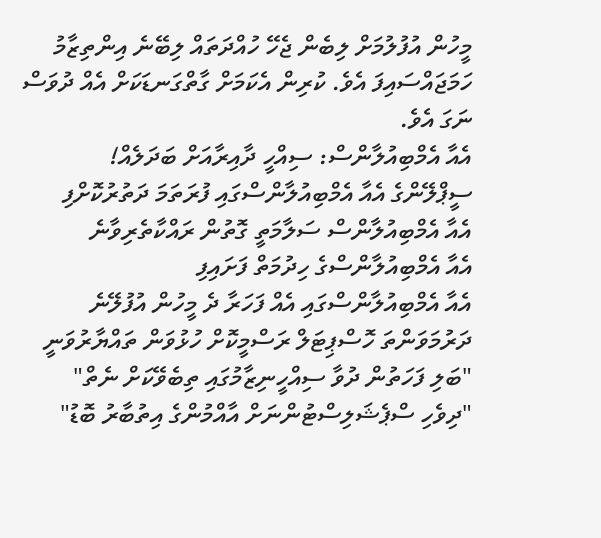މީހުން އުފުލުމަށް ލިބެން ޖެހޭ ހުއްދަތައް ލިބޭނެ އިންތިޒާމު ހަމަޖައްސައިފަ އެވެ. ކުރިން އެކަމަށް ގާތްގަނޑަކަށް އެއް ދުވަސް ނަގަ އެވެ.
އެއާ އެމްބިއުލާންސް: ސިއްހީ ދާއިރާއަށް ބަދަލެއް!
ސީޕްލޭންގެ އެއާ އެމްބިއުލާންސްގައި ފުރަތަމަ ދަތުރުކޮށްފި
އެއާ އެމްބިއުލާންސް ސަލާމަތީ ގޮތުން ރައްކާތެރިވާނެ
އެއާ އެމްބިއުލާންސްގެ ހިދުމަތް ފަށައިފި
އެއާ އެމްބިއުލާންސްގައި އެއް ފަހަރާ ދެ މީހުން އުފުލޭނެ
ދަރުމަވަންތަ ހޮސްޕިޓަލް ރަސްމީކޮށް ހުޅުވަން ތައްޔާރުވަނީ
"ބަލި ފަހަތުން ދުވާ ސިއްހީނިޒާމުގައި ތިބެވޭކަށް ނެތް"
"ދިވެހި ސްޕެޝަލިސްޓުންނަށް އާއްމުންގެ އިތުބާރު ބޮޑު"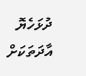ދުޅަހެޔޮ އާދަތަކަށް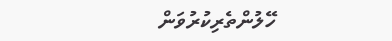ހޭލުންތެރިކުރުވަން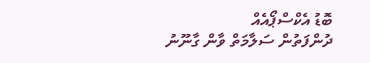ބޮޑު އެކްސްޕޯއެއް
ދުންފަތުން ސަލާމަތް ވާން ގާނޫނު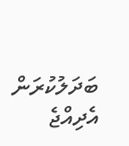ބަދަލުކުރަން އެދިއްޖެ